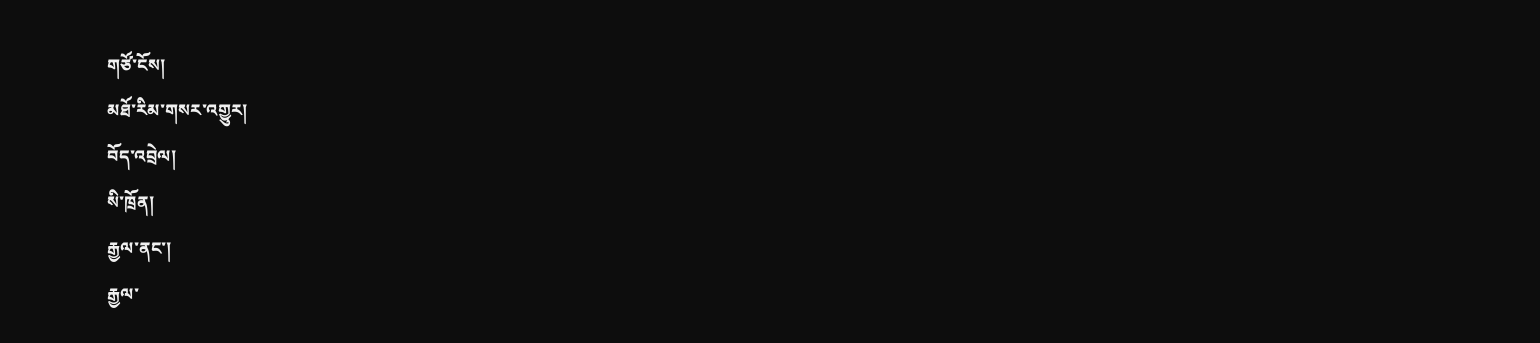གཙོ་ངོས།
མཐོ་རིམ་གསར་འགྱུར།
བོད་འབྲེལ།
སི་ཁྲོན།
རྒྱལ་ནང་།
རྒྱལ་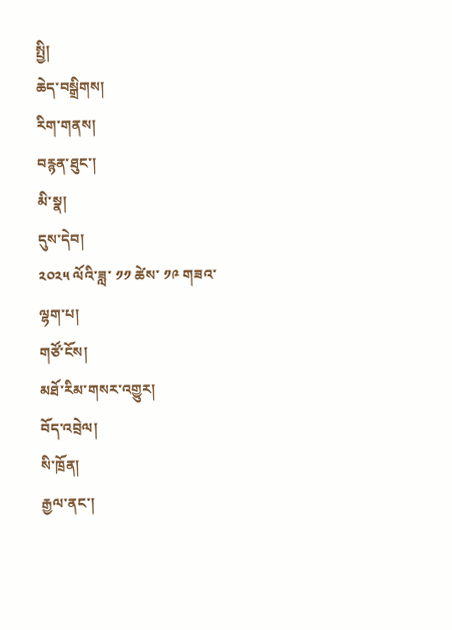སྤྱི།
ཆེད་བསྒྲིགས།
རིག་གནས།
བརྙན་ཐུང་།
མི་སྣ།
དུས་དེབ།
༢༠༢༥ ལོའི་ཟླ་ ༡༡ ཚེས་ ༡༩ གཟའ་ལྷག་པ།
གཙོ་ངོས།
མཐོ་རིམ་གསར་འགྱུར།
བོད་འབྲེལ།
སི་ཁྲོན།
རྒྱལ་ནང་།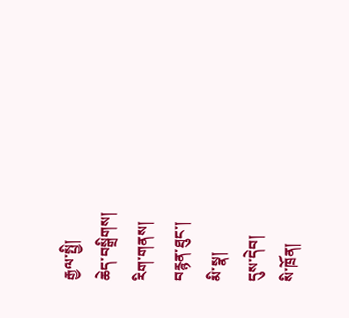རྒྱལ་སྤྱི།
ཆེད་བསྒྲིགས།
རིག་གནས།
བརྙན་ཐུང་།
མི་སྣ།
དུས་དེབ།
སི་ཁྲོན།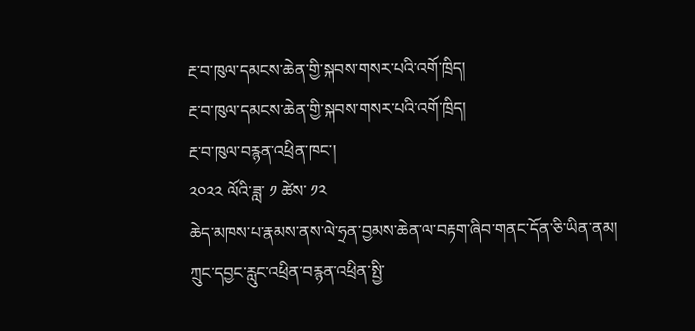རྔ་བ་ཁུལ་དམངས་ཆེན་གྱི་སྐབས་གསར་པའི་འགོ་ཁྲིད།
རྔ་བ་ཁུལ་དམངས་ཆེན་གྱི་སྐབས་གསར་པའི་འགོ་ཁྲིད།
རྔ་བ་ཁུལ་བརྙན་འཕྲིན་ཁང་།
༢༠༢༢ ལོའི་ཟླ་ ༡ ཚེས་ ༡༢
ཆེད་མཁས་པ་རྣམས་ནས་ལེ་ཧྲན་བྱམས་ཆེན་ལ་བརྟག་ཞིབ་གནང་དོན་ཅི་ཡིན་ནམ།
ཀྲུང་དབྱང་རླུང་འཕྲིན་བརྙན་འཕྲིན་སྤྱི་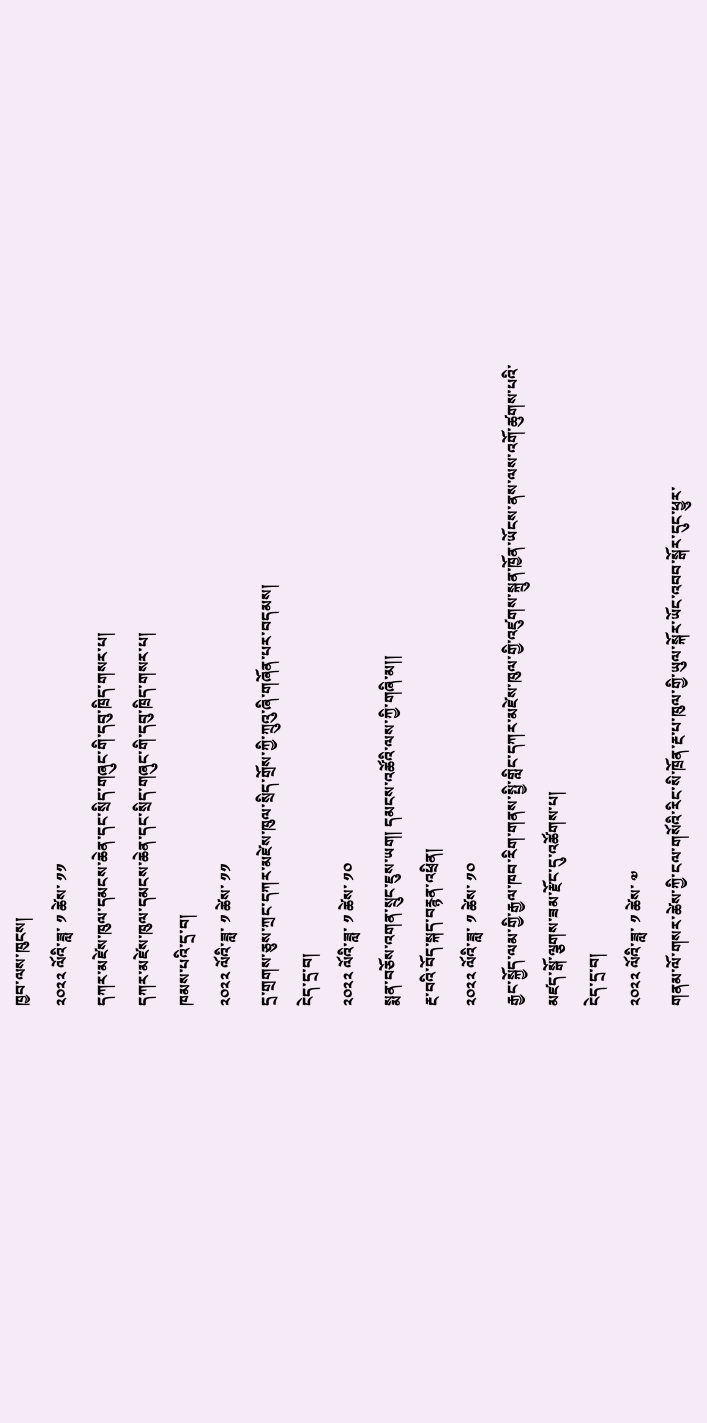ཁྱབ་ལས་ཁུངས།
༢༠༢༢ ལོའི་ཟླ་ ༡ ཚེས་ ༡༡
དཀར་མཛེས་ཁུལ་དམངས་ཆེན་དང་སྲིད་གཞུང་གི་དབུ་ཁྲིད་གསར་པ།
དཀར་མཛེས་ཁུལ་དམངས་ཆེན་དང་སྲིད་གཞུང་གི་དབུ་ཁྲིད་གསར་པ།
ཁམས་པའི་དྲ་བ།
༢༠༢༢ ལོའི་ཟླ་ ༡ ཚེས་ ༡༡
དྲ་གྲགས་ཅུས་ཀྲང་དཀར་མཛེས་ཁུལ་སྲིད་གྲོས་ཀྱི་ཀྲུའུ་ཞི་གཞོན་པར་བདམས།
ངེད་དྲ་བ།
༢༠༢༢ ལོའི་ཟླ་ ༡ ཚེས་ ༡༠
སྨན་བཅོས་འགན་སྲུང་ཇུས་ཡག། དམངས་འཚོའི་ལས་ཀྱི་གཞི་མ།།
རྔ་བའི་བོད་སྐད་བརྙན་འཕྲིན།
༢༠༢༢ ལོའི་ཟླ་ ༡ ཚེས་ ༡༠
རྒྱང་སྐྱོད་ལམ་གྱི་རྒྱལ་ཁབ་རིག་གནས་སྤྱི་གླིང་དཀར་མཛེས་ཁུལ་གྱི་འཛུགས་སྐྲུན་ཁྱོན་ཡོངས་ནས་ལས་འགོ་ཚུགས་པའི་མཛད་སྒོ་ལྕགས་ཟམ་རྫོང་དུ་འཚོགས་པ།
ངེད་དྲ་བ།
༢༠༢༢ ལོའི་ཟླ་ ༡ ཚེས་ ༧
གནམ་ལོ་གསར་ཚེས་ཀྱི་ངལ་གསོའི་རིང་སི་ཁྲོན་རྔ་པ་ཁུལ་གྱི་ཡུལ་སྐོར་ཡོང་འབབ་སྒོར་དུང་ཕྱུར་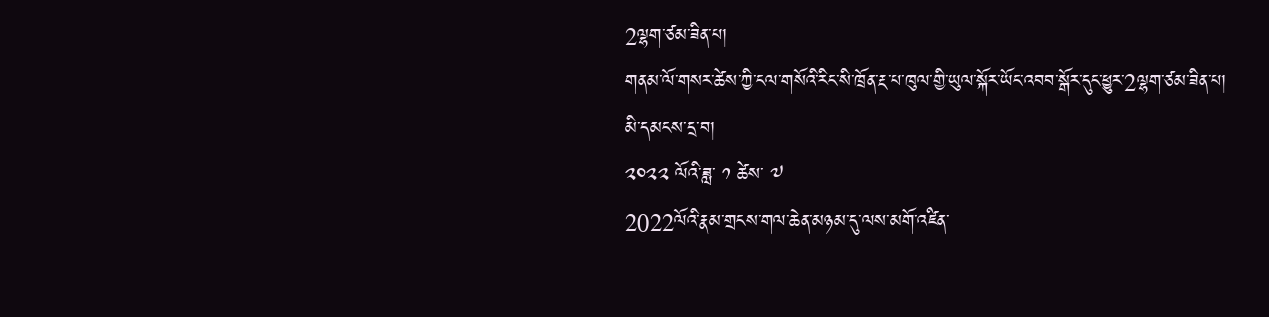2ལྷག་ཙམ་ཟིན་པ།
གནམ་ལོ་གསར་ཚེས་ཀྱི་ངལ་གསོའི་རིང་སི་ཁྲོན་རྔ་པ་ཁུལ་གྱི་ཡུལ་སྐོར་ཡོང་འབབ་སྒོར་དུང་ཕྱུར་2ལྷག་ཙམ་ཟིན་པ།
མི་དམངས་དྲ་བ།
༢༠༢༢ ལོའི་ཟླ་ ༡ ཚེས་ ༧
2022ལོའི་རྣམ་གྲངས་གལ་ཆེན་མཉམ་དུ་ལས་མགོ་འཛིན་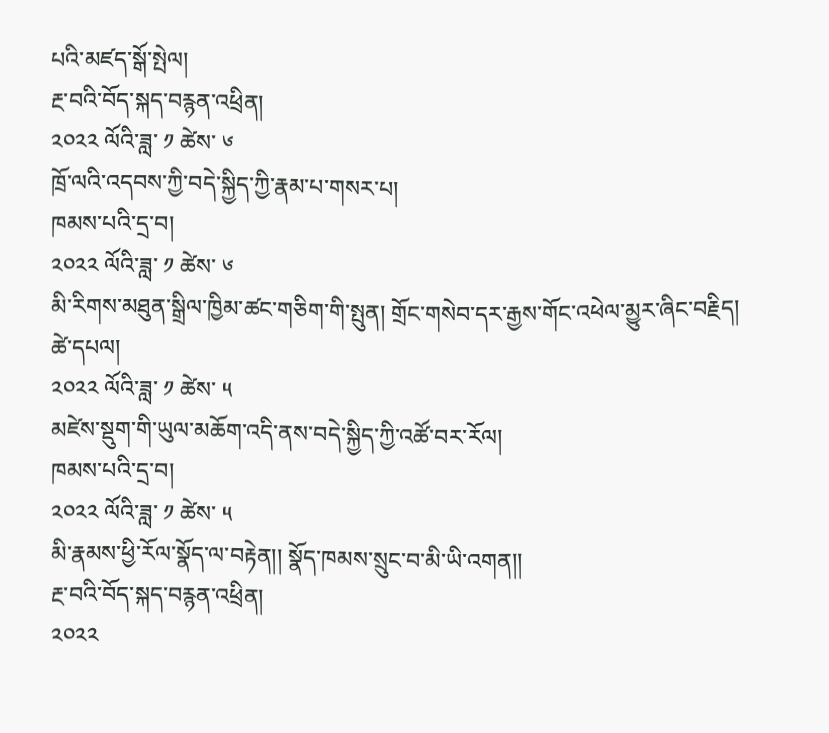པའི་མཛད་སྒོ་སྤེལ།
རྔ་བའི་བོད་སྐད་བརྙན་འཕྲིན།
༢༠༢༢ ལོའི་ཟླ་ ༡ ཚེས་ ༦
ཁྲོ་ལའི་འདབས་ཀྱི་བདེ་སྐྱིད་ཀྱི་རྣམ་པ་གསར་པ།
ཁམས་པའི་དྲ་བ།
༢༠༢༢ ལོའི་ཟླ་ ༡ ཚེས་ ༦
མི་རིགས་མཐུན་སྒྲིལ་ཁྱིམ་ཚང་གཅིག་གི་སྤུན། གྲོང་གསེབ་དར་རྒྱས་གོང་འཕེལ་མྱུར་ཞིང་བརྗིད།
ཚེ་དཔལ།
༢༠༢༢ ལོའི་ཟླ་ ༡ ཚེས་ ༥
མཛེས་སྡུག་གི་ཡུལ་མཆོག་འདི་ནས་བདེ་སྐྱིད་ཀྱི་འཚོ་བར་རོལ།
ཁམས་པའི་དྲ་བ།
༢༠༢༢ ལོའི་ཟླ་ ༡ ཚེས་ ༥
མི་རྣམས་ཕྱི་རོལ་སྣོད་ལ་བརྟེན།། སྣོད་ཁམས་སྲུང་བ་མི་ཡི་འགན།།
རྔ་བའི་བོད་སྐད་བརྙན་འཕྲིན།
༢༠༢༢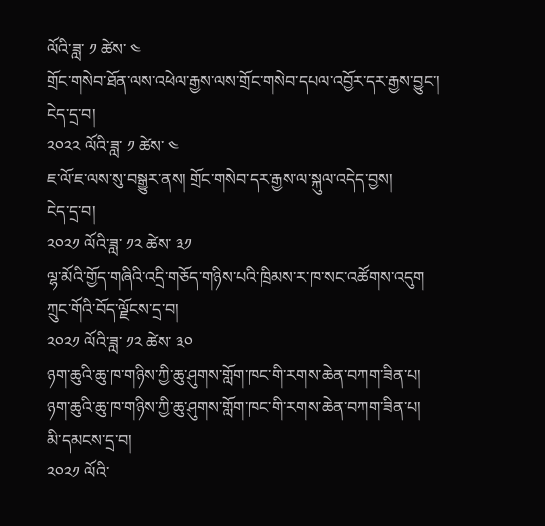ལོའི་ཟླ་ ༡ ཚེས་ ༤
གྲོང་གསེབ་ཐོན་ལས་འཕེལ་རྒྱས་ལས་གྲོང་གསེབ་དཔལ་འབྱོར་དར་རྒྱས་བྱུང་།
ངེད་དྲ་བ།
༢༠༢༢ ལོའི་ཟླ་ ༡ ཚེས་ ༤
ཇ་ལོ་ཇ་ལས་སུ་བསྒྱུར་ནས། གྲོང་གསེབ་དར་རྒྱས་ལ་སྐུལ་འདེད་བྱས།
ངེད་དྲ་བ།
༢༠༢༡ ལོའི་ཟླ་ ༡༢ ཚེས་ ༣༡
ལྷ་མོའི་གྱོད་གཞིའི་འདྲི་གཅོད་གཉིས་པའི་ཁྲིམས་ར་ཁ་སང་འཚོགས་འདུག
ཀྲུང་གོའི་བོད་ལྗོངས་དྲ་བ།
༢༠༢༡ ལོའི་ཟླ་ ༡༢ ཚེས་ ༣༠
ཉག་ཆུའི་ཆུ་ཁ་གཉིས་ཀྱི་ཆུ་ཤུགས་གློག་ཁང་གི་རགས་ཆེན་བཀག་ཟིན་པ།
ཉག་ཆུའི་ཆུ་ཁ་གཉིས་ཀྱི་ཆུ་ཤུགས་གློག་ཁང་གི་རགས་ཆེན་བཀག་ཟིན་པ།
མི་དམངས་དྲ་བ།
༢༠༢༡ ལོའི་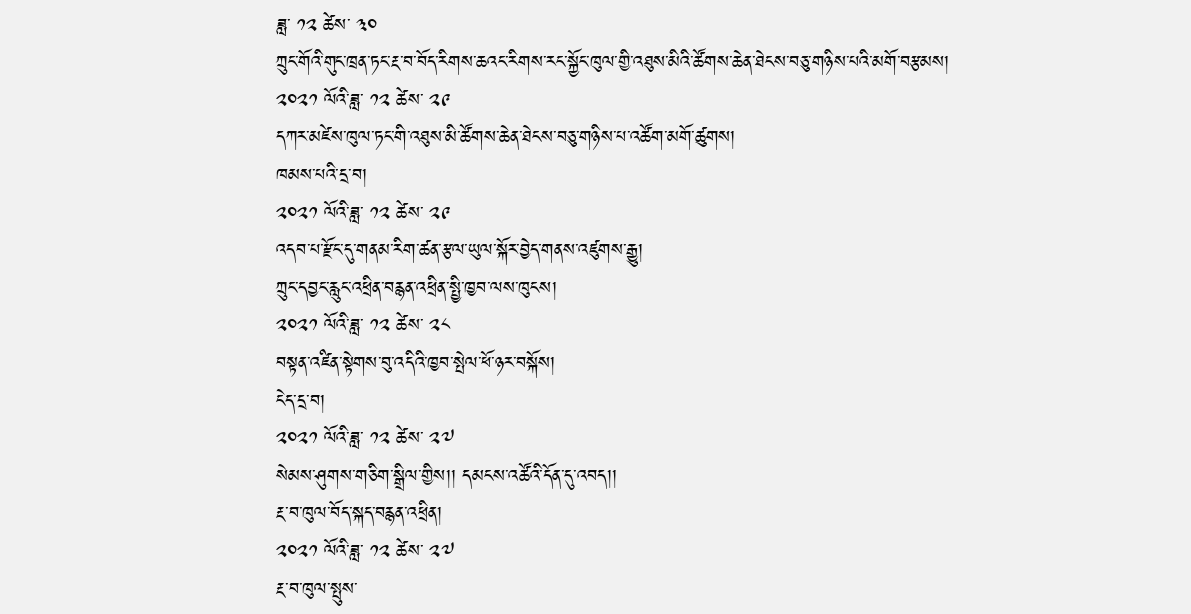ཟླ་ ༡༢ ཚེས་ ༣༠
ཀྲུང་གོའི་གུང་ཁྲན་ཏང་རྔ་བ་བོད་རིགས་ཆའང་རིགས་རང་སྐྱོང་ཁུལ་གྱི་འཐུས་མིའི་ཚོགས་ཆེན་ཐེངས་བཅུ་གཉིས་པའི་མགོ་བརྩམས།
༢༠༢༡ ལོའི་ཟླ་ ༡༢ ཚེས་ ༢༩
དཀར་མཛེས་ཁུལ་ཏང་གི་འཐུས་མི་ཚོགས་ཆེན་ཐེངས་བཅུ་གཉིས་པ་འཚོག་མགོ་ཚུགས།
ཁམས་པའི་དྲ་བ།
༢༠༢༡ ལོའི་ཟླ་ ༡༢ ཚེས་ ༢༩
འདབ་པ་རྫོང་དུ་གནམ་རིག་ཚན་རྩལ་ཡུལ་སྐོར་བྱེད་གནས་འཛུགས་རྒྱུ།
ཀྲུང་དབྱང་རླུང་འཕྲིན་བརྙན་འཕྲིན་སྤྱི་ཁྱབ་ལས་ཁུངས།
༢༠༢༡ ལོའི་ཟླ་ ༡༢ ཚེས་ ༢༨
བསྟན་འཛིན་སྟེགས་བུ་འདིའི་ཁྱབ་སྤེལ་ཕོ་ཉར་བསྐོས།
ངེད་དྲ་བ།
༢༠༢༡ ལོའི་ཟླ་ ༡༢ ཚེས་ ༢༧
སེམས་ཤུགས་གཅིག་སྒྲིལ་གྱིས།། དམངས་འཚོའི་དོན་དུ་འབད།།
རྔ་བ་ཁུལ་བོད་སྐད་བརྙན་འཕྲིན།
༢༠༢༡ ལོའི་ཟླ་ ༡༢ ཚེས་ ༢༧
རྔ་བ་ཁུལ་སྤུས་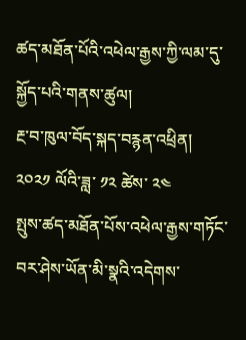ཚད་མཐོན་པོའི་འཕེལ་རྒྱས་ཀྱི་ལམ་དུ་སྐྱོད་པའི་གནས་ཚུལ།
རྔ་བ་ཁུལ་བོད་སྐད་བརྙན་འཕྲིན།
༢༠༢༡ ལོའི་ཟླ་ ༡༢ ཚེས་ ༢༤
སྤུས་ཚད་མཐོན་པོས་འཕེལ་རྒྱས་གཏོང་བར་ཤེས་ཡོན་མི་སྣའི་འདེགས་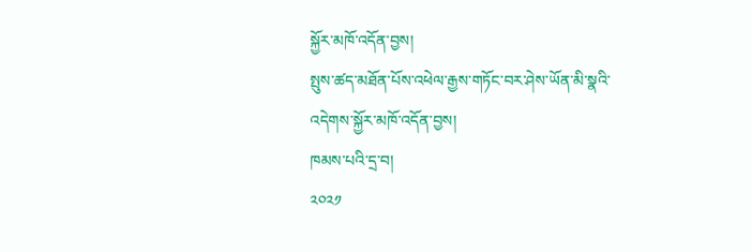སྐྱོར་མཁོ་འདོན་བྱས།
སྤུས་ཚད་མཐོན་པོས་འཕེལ་རྒྱས་གཏོང་བར་ཤེས་ཡོན་མི་སྣའི་འདེགས་སྐྱོར་མཁོ་འདོན་བྱས།
ཁམས་པའི་དྲ་བ།
༢༠༢༡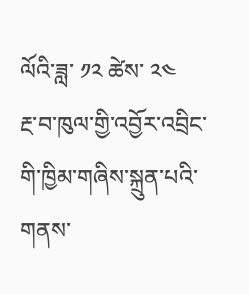ལོའི་ཟླ་ ༡༢ ཚེས་ ༢༤
རྔ་བ་ཁུལ་གྱི་འབྱོར་འབྲིང་གི་ཁྱིམ་གཞིས་སྐྲུན་པའི་གནས་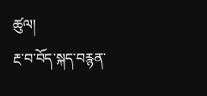ཚུལ།
རྔ་བ་བོད་སྐད་བརྙན་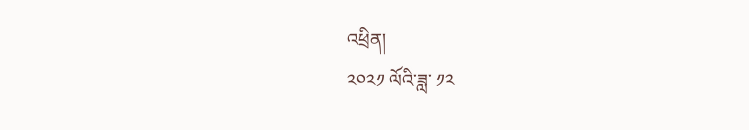འཕྲིན།
༢༠༢༡ ལོའི་ཟླ་ ༡༢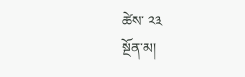ཚེས་ ༢༣
སྔོན་མ།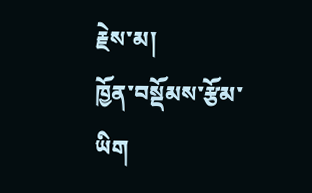རྗེས་མ།
ཁྱོན་བསྡོམས་རྩོམ་ཡིག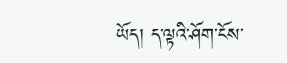ཡོད། ད་ལྟའི་ཤོག་ངོས་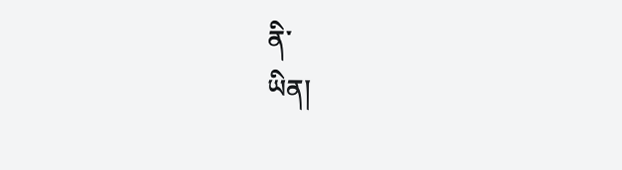ནི་
ཡིན།